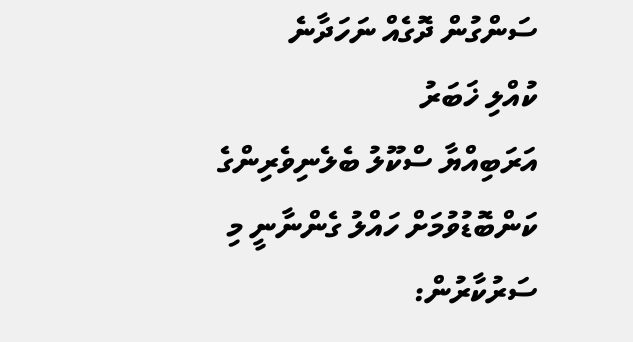ސަންގުން ދޮގެއް ނަހަދާނެ
ކުއްލި ޚަބަރު
އަރަބިއްޔާ ސްކޫލު ބެލެނިވެރިންގެ ކަންބޮޑުވުމަށް ހައްލު ގެންނާނީ މި ސަރުކާރުން: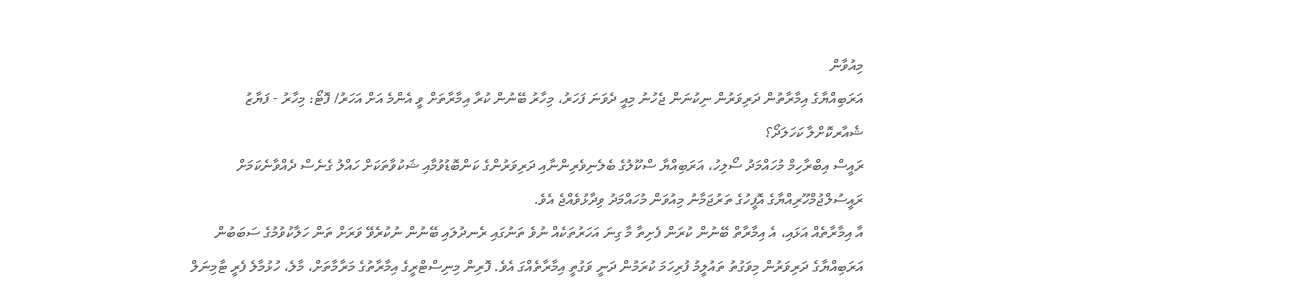މިއުވާން
އަރަބިއްޔާގެ އިމާރާތުން ދަރިވަރުން ނިކުނަން ޖެހުނު މިއީ ދެވަނަ ފަހަރު، މިހާރު ބޭނުން ކުރާ އިމާރާތަށް ވީ އެންމެ އަށް އަހަރު/ ފޮޓޯ: މިހާރު - ފަޔާޒު
ޝެއާރކޮށްލާ ކަހަލަދޯ؟
ރައީސް އިބްރާހިމް މުހައްމަދު ސޯލިހު، އަރަބިއްޔާ ސްކޫލުގެ ބެލެނިވެރިންނާއި ދަރިވަރުންގެ ކަންބޮޑުވުމާއި ޝަކުވާތަކަށް ހައްލު ގެނެސް ދެއްވާނެކަމަށް ރައީސުލްޖުމްހޫރިއްޔާގެ އޮފީހުގެ ތަރުޖަމާނު މިއުވަން މުހައްމަދު ވިދާޅުވެއްޖެ އެވެ.
އާ އިމާރާތެއް އަޅައި، އެ އިމާރާތް ބޭނުން ކުރަން ފެށިތާ މާ ގިނަ އަހަރުތަކެއް ނުވެ ތަނުގައި ރެނދުލައި ބޭނުން ނުކުރެވޭ ވަރަށް ތަން ހަލާކުވުމުގެ ސަބަބުން އަރަބިއްޔާގެ ދަރިވަރުން މިވަގުތު ތައުލީމު ފުރިހަމަ ކުރަމުން ދަނީ ވަގުތީ އިމާރާތެއްގަ އެވެ. ފޮރިން މިނިސްޓްރީގެ އިމާރާތުގެ މަރާމާތަށް، މާލެ، ހުޅުމާލެ ފެރީ ޓާމިނަލް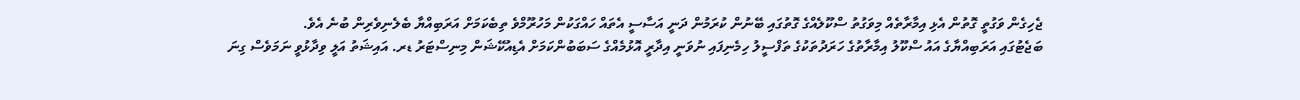ޖެހިގެން ވަގުތީ ގޮތުން އެޅި އިމާރާތެއް މިވަގުތު ސްކޫލެއްގެ ގޮތުގައި ބޭނުން ކުރަމުން ދަނީ އަސާސީ އެތައް ހައްގަކުން މަހުރޫމްވެ ތިބެކަމަށް އަރަބިއްޔާ ބެލެނިވެރިން ބުނެ އެވެ.
ބަޖެޓުގައި އަރަބިއްޔާގެ އައު ސްކޫލު އިމާރާތުގެ ހަރަދުތަކުގެ ތަފްސީލު ހިމެނިފައި ނުވަނީ އިދާރީ އޮޅުމެއްގެ ސަބަބުންކަމަށް އެޑިއުކޭޝަން މިނިސްޓަރު ޑރ. އައިޝަތު އަލީ ވިދާޅުވީ ނަމަވެސް ގިނަ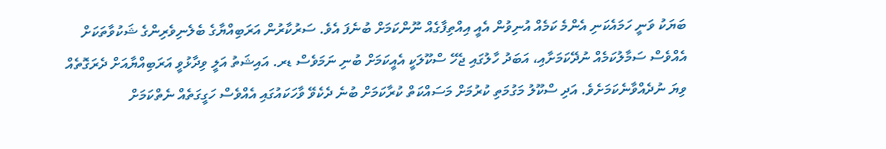ބަޔަކު ވަނީ ހަމައެކަނި އެންމެ ކަމެއް އުނިވުން އެއީ އިއްތިފާގެއް ނޫންކަމަށް ބުނެފަ އެވެ. ސަރުކާރުން އަރަބިއްޔާގެ ބެލެނިވެރިންގެ ޝަކުވާތަކަށް އެއްވެސް ސަމާލުކަމެއް ނުދޭކަމަށާއި، އަބަދު ހާލުގައި ޖެހޭ ސްކޫލަކީ އެއީކަމަށް ބުނި ނަމަވެސް ޑރ. އައިޝަތު އަލީ ވިދާޅުވީ އަރަބިއްޔާއަށް ދެރަގޮތެއް ވިޔަ ނުދެއްވާނެކަމަށެވެ. އަދި ސްކޫލު މަގުމަތި ކުރުމަށް މަސައްކަތް ކުރާކަމަށް ބުނެ ދެކެވޭ ވާހަކައުގައި އެއްވެސް ހަގީގަތެއް ނެތްކަމަށް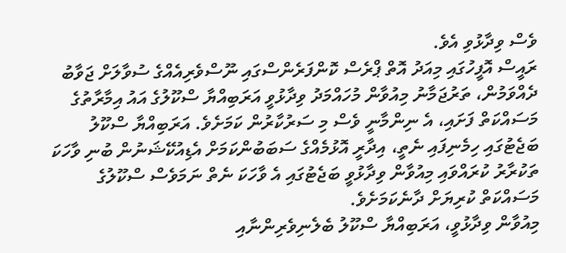ވެސް ވިދާޅުވި އެވެ.
ރައީސް އޮފީހުގައި މިއަދު އޮތް ޕްރެސް ކޮންފަރެންސްގައި ނޫސްވެރިއެއްގެ ސުވާލަށް ޖަވާބު ދެއްވަމުން، ތަރުޖަމާނު މިއުވާން މުހައްމަދު ވިދާޅުވީ އަރަބިއްޔާ ސްކޫލުގެ އައު އިމާރާތުގެ މަސައްކަތް ފަށައި، އެ ނިންމާނީ ވެސް މި ސަރުކާރުން ކަމަށެވެ. އަރަބިއްޔާ ސްކޫލު ބަޖެޓުގައި ހިމެނިފައި ނެތީ، އިދާރީ އޮޅުމެއްގެ ސަބަބުންކަމަށް އެޑިއުކޭޝަނުން ބުނި ވާހަކަ ތަކުރާރު ކުރައްވައި މިއުވާން ވިދާޅުވީ ބަޖެޓުގައި އެ ވާހަކަ ނެތް ނަމަވެސް ސްކޫލުގެ މަސައްކަތް ކުރިޔަށް ދާނެކަމަށެވެ.
މިއުވާން ވިދާޅުވީ، އަރަބިއްޔާ ސްކޫލު ބެލެނިވެރިންނާއި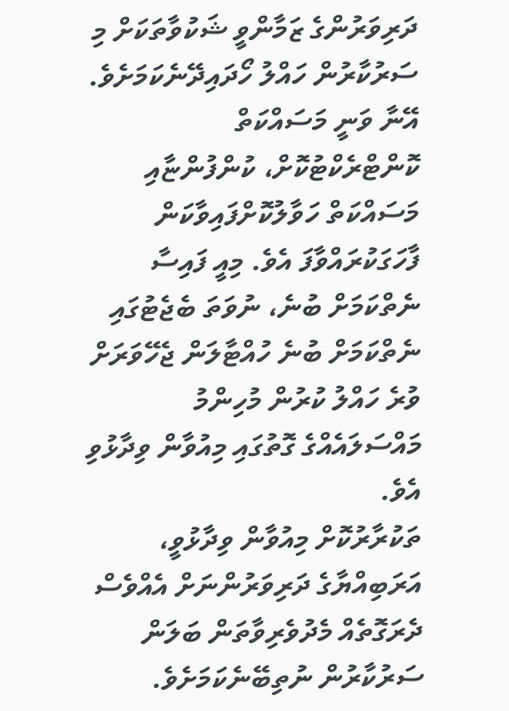ދަރިވަރުންގެ ޒަމާންވީ ޝަކުވާތަކަށް މި ސަރުކާރުން ހައްލު ހޯދައިދޭނެކަމަށެވެ. އޭނާ ވަނީ މަސައްކަތް ކޮންޓްރެކްޓުކޮށް، ކުންފުންޏާއި މަސައްކަތް ހަވާލުކޮށްފައިވާކަން ފާހަގަކުރައްވާފަ އެވެ. މިއީ ފައިސާ ނެތްކަމަށް ބުނެ، ނުވަތަ ބެޖެޓުގައި ނެތްކަމަށް ބުނެ ހުއްޓާލަން ޖެހޭވަރަށް ވުރެ ހައްލު ކުރުން މުހިންމު މައްސަލައެއްގެ ގޮތުގައި މިއުވާން ވިދާޅުވި އެވެ.
ތަކުރާރުކޮށް މިއުވާން ވިދާޅުވީ، އަރަބިއްޔާގެ ދަރިވަރުންނަށް އެއްވެސް ދެރަގޮތެއް މެދުވެރިވާތަން ބަލަން ސަރުކާރުން ނުތިބޭނެކަމަށެވެ.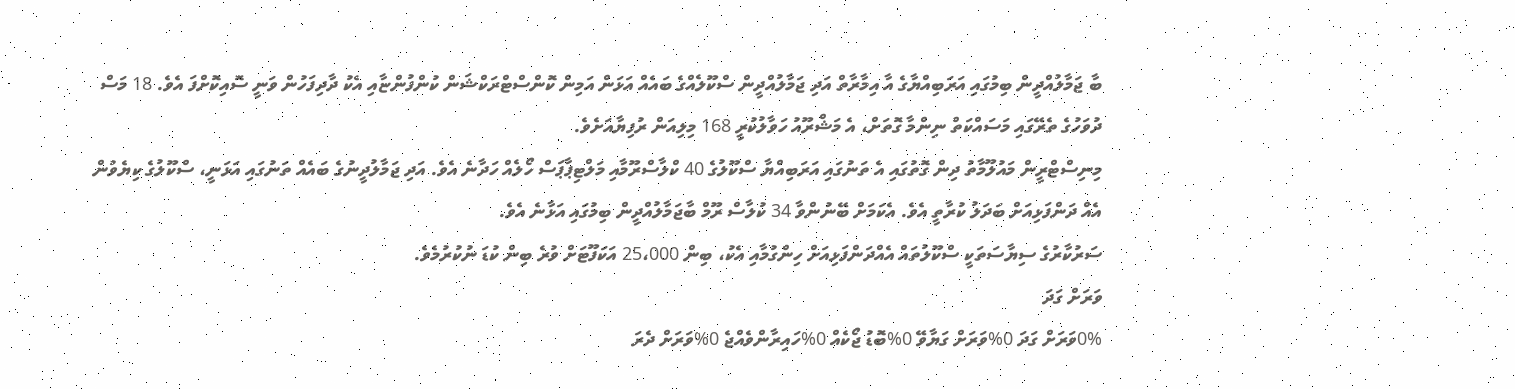ބާ ޖަމާލުއްދީން ބިމުގައި އަރަބިއްޔާގެ އާ އިމާރާތް އަދި ޖަމާލުއްދީން ސްކޫލެއްގެ ބައެއް އަޅަން އަމިން ކޮންސްޓްރަކްޝަން ކުންފުންޏާއި އެކު ދާދިފަހުން ވަނީ ސޮއިކޮށްފަ އެވެ. 18 މަސް ދުވަހުގެ ތެރޭގައި މަސައްކަތް ނިންމާ ގޮތަށް، އެ މަޝްރޫއު ހަވާލުކުރީ 168 މިލިއަން ރުފިޔާއަށެވެ.
މިނިސްޓްރީން މައުލޫމާތު ދިން ގޮތުގައި އެ ތަނުގައި އަރަބިއްޔާ ސްކޫލުގެ 40 ކްލާސްރޫމާއި މަލްޓިޕާޕަސް ހޯލެއް ހަދާނެ އެވެ. އަދި ޖަމާލުދީނުގެ ބައެއް ތަނުގައި އަޅަނީ، ސްކޫލުގެ ކިޔެވުން އެއް ދަންފަޅިއަށް ބަދަލު ކުރާތީ އެވެ. އެކަމަށް ބޭނުންވާ 34 ކުލާސް ރޫމް ބާޖަމާލުއްދީން ބިމުގައި އަޅާނެ އެވެ.
ސަރުކާރުގެ ސިޔާސަތަކީ ސްކޫލުތައް އެއްދަންފަޅިއަށް ހިންގުމާއި އެކު، ބިން 25،000 އަކަފޫޓަށް ވުރެ ބިން ކުޑަ ނުކުރުމެވެ.
ވަރަށް ގަދަ
0%ވަރަށް ގަދަ 0%ވަރަށް ގަޔާވޭ 0%ބޮޑު ޖޯކެއް 0%ހައިރާންވެއްޖެ 0%ވަރަށް ދެރަ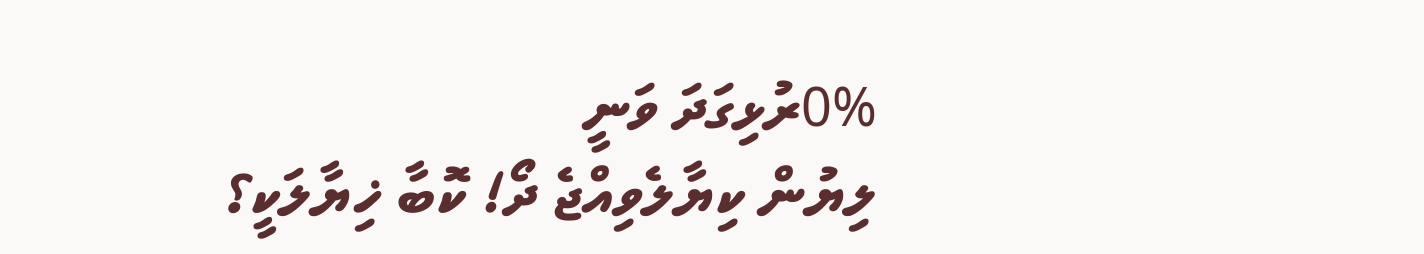0%ރުޅިގަދަ ވަނީ
ލިޔުން ކިޔާލެވިއްޖެ ދޯ! ކޮބާ ޚިޔާލަކީ؟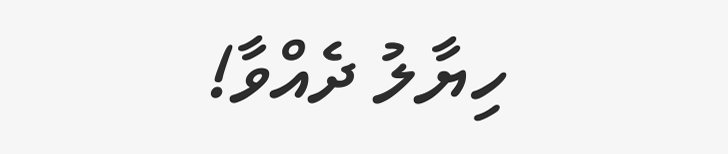ހިޔާލު ދެއްވާ!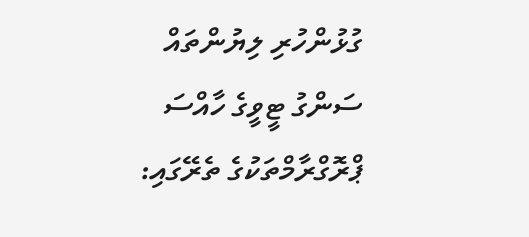ގުޅުންހުރި ލިޔުންތައް
ސަންގު ޓީވީގެ ހާއްސަ ޕްރޮގްރާމްތަކުގެ ތެރޭގައި: